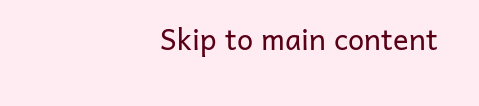Skip to main content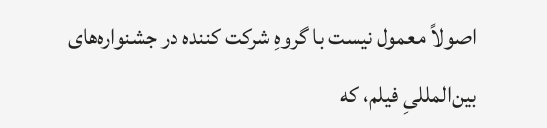اصولاً معمول نیست با گروهِ شرکت کننده در جشنواره‌های بین‌المللیِ فیلم، که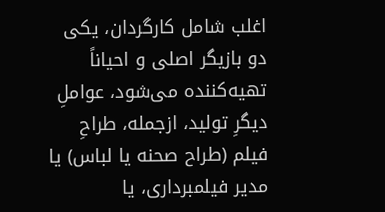اغلب شامل کارگردان، یکی دو بازیگر اصلی و احیاناً تهیه‌کننده می‌شود، عواملِ دیگرِ تولید، ازجمله، طراحِ فیلم (طراح صحنه یا لباس) یا مدیر فیلمبرداری، یا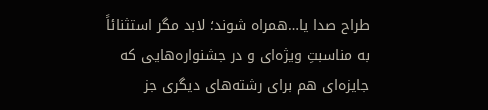طراح صدا یا…همراه شوند؛ لابد مگر استثنائاً به مناسبتِ ویژه‌ای و در جشنواره‌هایی که جایزه‌ای هم برای رشته‌های دیگری جز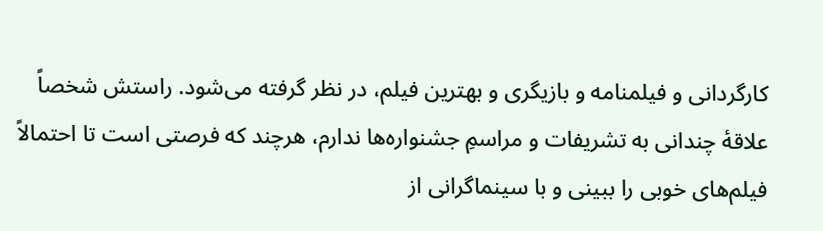کارگردانی و فیلمنامه و بازیگری و بهترین فیلم، در نظر گرفته می‌شود. راستش شخصاً علاقهٔ چندانی به تشریفات و مراسمِ جشنواره‌ها ندارم، هرچند که فرصتی است تا احتمالاً فیلم‌های خوبی را ببینی و با سینماگرانی از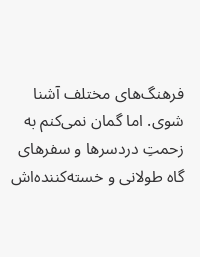فرهنگ‌های مختلف آشنا شوی. اما گمان نمی‌کنم به زحمتِ دردسرها و سفرهای گاه طولانی و خسته‌کننده‌اش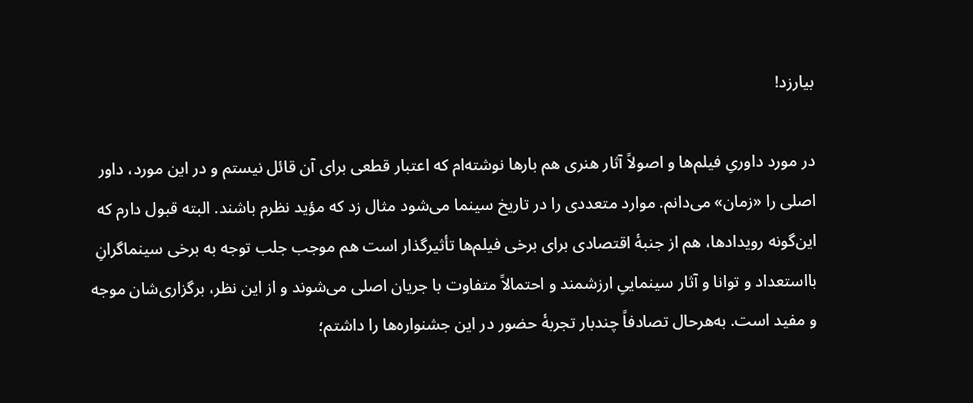بیارزد!

در مورد داوریِ فیلم‌ها و اصولاً آثار هنری هم بارها نوشته‌ام که اعتبار قطعی برای آن قائل نیستم و در این مورد، داور اصلی را «زمان» می‌دانم. موارد متعددی را در تاریخ سینما می‌شود مثال زد که مؤید نظرم باشند. البته قبول دارم که این‌گونه رویدادها، هم از جنبهٔ اقتصادی برای برخی فیلم‌ها تأثیرگذار است هم موجب جلب توجه به برخی سینماگرانِ بااستعداد و توانا و آثار سینماییِ ارزشمند و احتمالاً متفاوت با جریان اصلی می‌شوند و از این نظر، برگزاری‌شان موجه و مفید است. به‌هرحال تصادفاً چندبار تجربهٔ حضور در این جشنواره‌ها را داشتم؛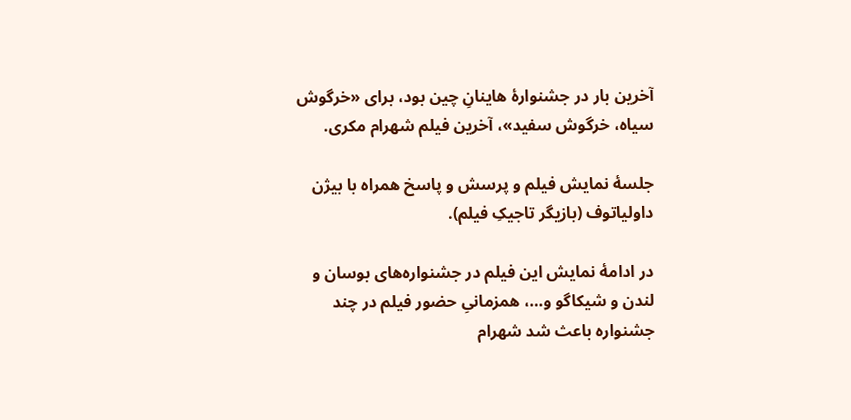آخرین بار در جشنوارهٔ هاینانِ چین بود، برای «خرگوش سیاه، خرگوش سفید»، آخرین فیلم شهرام مکری.

جلسهٔ نمایش فیلم و پرسش و پاسخ همراه با بیژن داولیاتوف (بازیگر تاجیکِ فیلم).

در ادامهٔ نمایش این فیلم در جشنواره‌های بوسان و لندن و شیکاگو و…، همزمانیِ حضور فیلم در چند جشنواره باعث شد شهرام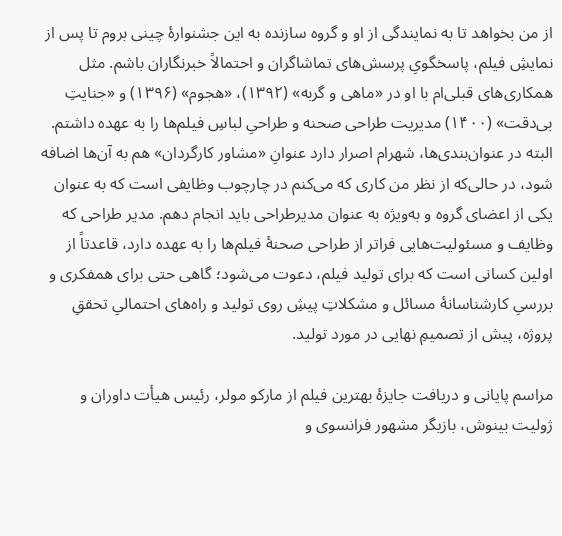از من بخواهد تا به نمایندگی از او و گروه سازنده به این جشنوارهٔ چینی بروم تا پس از نمایشِ فیلم، پاسخگویِ پرسش‌های تماشاگران و احتمالاً خبرنگاران باشم. مثل همکاری‌های قبلی‌ام‌ با او در «ماهی و گربه» (۱۳۹۲)، «هجوم» (۱۳۹۶) و «جنایتِ بی‌دقت» (۱۴۰۰) مدیریت طراحی صحنه و طراحیِ لباسِ فیلم‌ها را به عهده داشتم. البته در عنوان‌بندی‌ها، شهرام اصرار دارد عنوانِ «مشاور کارگردان» هم به آن‌ها اضافه شود، در حالی‌که از نظر من کاری که می‌کنم در چارچوب وظایفی است که به عنوان یکی از اعضای گروه و به‌ویژه به عنوان مدیرطراحی باید انجام دهم. مدیر طراحی که وظایف و مسئولیت‌هایی فراتر از طراحی صحنهٔ فیلم‌ها را به عهده دارد، قاعدتاً از اولین کسانی است که برای تولید فیلم، دعوت می‌شود؛ گاهی حتی برای همفکری و بررسیِ کارشناسانهٔ مسائل و مشکلاتِ پیشِ روی تولید و راه‌های احتمالیِ تحققِ پروژه، پیش از تصمیمِ نهایی در مورد تولید.

مراسم پایانی و دریافت جایزهٔ بهترین فیلم از مارکو مولر، رئیس هیأت داوران و ژولیت بینوش، بازیگر مشهور فرانسوی و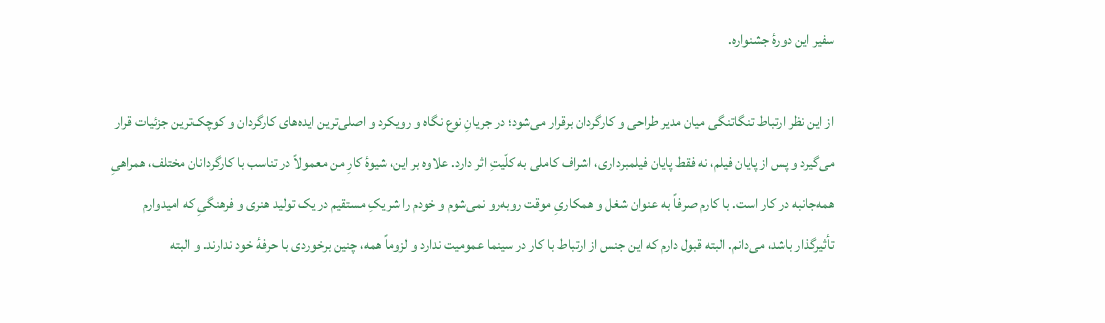سفیر این دورهٔ جشنواره.

از این نظر ارتباط تنگاتنگی میان مدیر طراحی و کارگردان برقرار می‌شود؛ در جریانِ نوع نگاه و رویکرد و اصلی‌ترین ایده‌های کارگردان و کوچک‌ترین جزئیات قرار می‌گیرد و پس از پایان فیلم، نه فقط پایان فیلمبرداری، اشراف کاملی به کلّیتِ اثر دارد. علاوه بر این، شیوهٔ کارِ من معمولاً در تناسب با کارگردانان مختلف، همراهیِ همه‌جانبه در کار است. با کارم صرفاً به عنوان شغل و همکاریِ موقت روبه‌رو نمی‌شوم و خودم را شریکِ مستقیم در یک تولید هنری و فرهنگیِ که امیدوارم تأثیرگذار باشد، می‌دانم. البته قبول دارم که این جنس از ارتباط با کار در سینما عمومیت ندارد و لزوماً همه، چنین برخوردی با حرفهٔ خود ندارند. و البته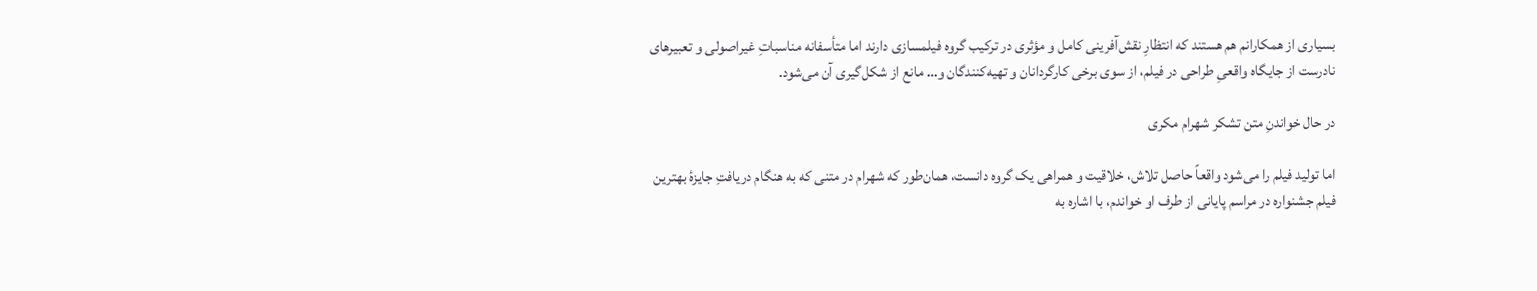بسیاری از همکارانم هم هستند که انتظارِ نقش‌آفرینی‌ کامل و مؤثری در ترکیب گروه فیلمسازی دارند اما متأسفانه مناسباتِ غیراصولی و تعبیرهای نادرست از جایگاه واقعیِ طراحی در فیلم، از سوی برخی کارگردانان و تهیه‌کنندگان و… مانع از شکل‌گیری آن می‌شود.

در حال خواندنِ متن تشکر شهرام مکری

اما تولید فیلم را می‌شود واقعاً حاصل تلاش، خلاقیت و همراهی یک گروه دانست، همان‌طور که شهرام در متنی که به هنگام دریافتِ جایزهٔ بهترین فیلم جشنواره در مراسم پایانی از طرف او خواندم، با اشاره به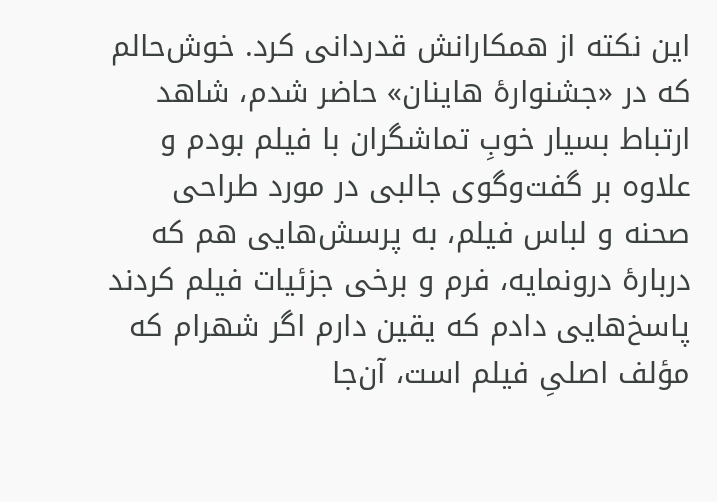این نکته از همکارانش قدردانی کرد. خوش‌حالم که در «جشنوارهٔ هاینان» حاضر شدم، شاهد ارتباط بسیار خوبِ تماشگران با فیلم بودم و علاوه بر گفت‌وگوی جالبی در مورد طراحی صحنه و لباس فیلم، به پرسش‌هایی هم که دربارهٔ درونمایه، فرم و برخی جزئیات فیلم کردند پاسخ‌هایی دادم که یقین دارم اگر شهرام که مؤلف اصلیِ فیلم است، آن‌جا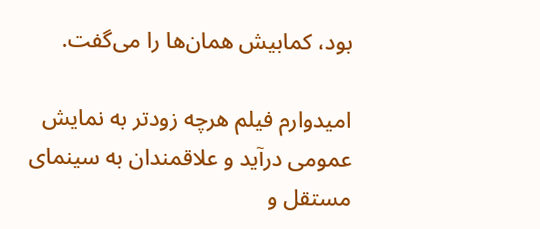بود، کمابیش همان‌ها را می‌گفت.

امیدوارم فیلم هرچه زودتر به نمایش عمومی درآید و علاقمندان به سینمای مستقل و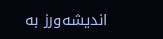اندیشه‌ورز به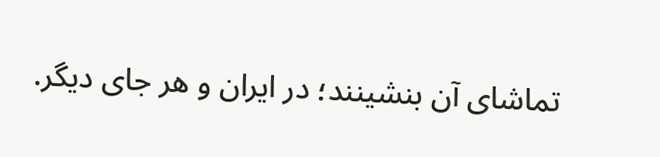تماشای آن بنشینند؛ در ایران و هر جای دیگر.